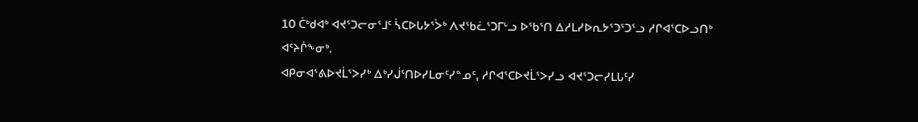10 ᑖᒃᑯᐊᒃ ᐊᔪᕐᑐᓕᓂᕐᒧᑦ ᓵᑕᐅᒐᔭᕐᐴᒃ ᐱᔪᖃᓛᕐᑐᒥᒡᓗ ᐅᖃᕐᑎ ᐃᓱᒪᓯᐅᕆᔭᕐᑐᕐᑐᕐᓗ ᓱᒋᐊᕐᑕᐅᓗᑎᒃ ᐊᑦᔨᒌᖕᓂᒃ.
ᐊᑭᓂᐊᕐᕕᐅᔪᒫᕐᐳᓯᒃ ᐃᒃᓯᒎᕐᑎᐅᓯᒪᓂᑦᓯᓐᓄᑦ, ᓱᒋᐊᕐᑕᐅᔪᒫᕐᐳᓯᓗ ᐊᔪᕐᑐᓕᓯᒪᒐᑦᓯ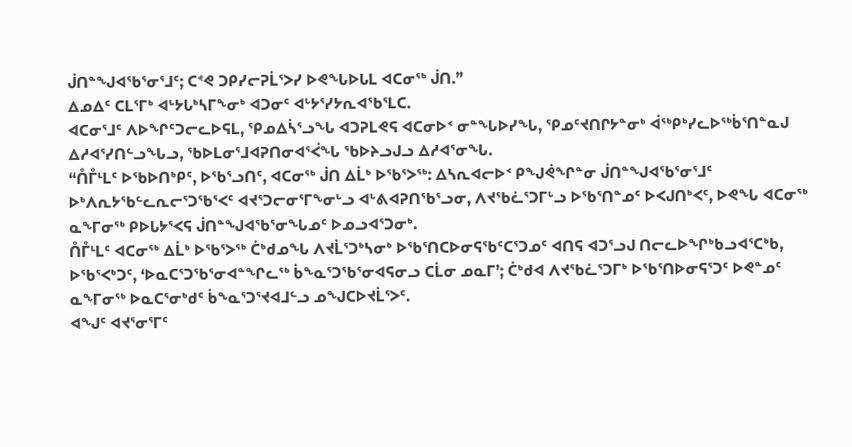ᒎᑎᓐᖑᐊᖃᕐᓂᕐᒧᑦ; ᑕᕝᕙ ᑐᑭᓯᓕᕈᒫᕐᐳᓯ ᐅᕙᖓᐅᒐᒪ ᐊᑕᓂᖅ ᒎᑎ.”
ᐃᓄᐃᑦ ᑕᒪᕐᒥᒃ ᐊᒡᔭᒐᒃᓴᒥᖕᓂᒃ ᐊᑐᓂᑦ ᐊᒡᔭᕐᓯᔭᕆᐊᖃᕐᒪᑕ.
ᐊᑕᓂᕐᒧᑦ ᐱᐅᖏᑦᑐᓕᓚᐅᕋᒪ, ᕿᓄᐃᓵᕐᓗᖓ ᐊᑐᕈᒪᕙᕋ ᐊᑕᓂᐅᑉ ᓂᓐᖓᐅᓯᖓ, ᕿᓄᑦᔪᑎᒋᔭᓐᓂᒃ ᐋᖅᑭᒃᓯᓚᐅᖅᑳᕐᑎᓐᓇᒍ ᐃᓱᐊᕐᓯᑎᓪᓗᖓᓗ, ᖃᐅᒪᓂᕐᒧᐊᕈᑎᓂᐊᕐᐹᖓ ᖃᐅᔨᓗᒍᓗ ᐃᓱᐊᕐᓂᖓ.
“ᑍᒤᒻᒪᑦ ᐅᖃᐅᑎᒃᑭᑦ, ᐅᖃᕐᓗᑎᑦ, ᐊᑕᓂᖅ ᒎᑎ ᐃᒫᒃ ᐅᖃᕐᐳᖅ: ᐃᓴᕆᐊᓕᐅᑉ ᑭᖑᕚᖏᓐᓂ ᒎᑎᓐᖑᐊᖃᕐᓂᕐᒧᑦ ᐅᒃᐱᕆᔭᖃᓪᓚᕆᓕᕐᑐᖃᕐᐸᑦ ᐊᔪᕐᑐᓕᓂᕐᒥᖕᓂᒡᓗ ᐊᒡᕕᐊᕈᑎᖃᕐᓗᓂ, ᐱᔪᖃᓛᕐᑐᒥᒡᓗ ᐅᖃᕐᑎᓐᓄᑦ ᐅᐸᒍᑎᒃᐸᑦ, ᐅᕙᖓ ᐊᑕᓂᖅ ᓇᖕᒥᓂᖅ ᑭᐅᒐᔭᕐᐸᕋ ᒎᑎᓐᖑᐊᖃᕐᓂᖓᓄᑦ ᐅᓄᓗᐊᕐᑐᓂᒃ.
ᑍᒤᒻᒪᑦ ᐊᑕᓂᖅ ᐃᒫᒃ ᐅᖃᕐᐳᖅ ᑖᒃᑯᓄᖓ ᐱᔪᒫᕐᑐᒃᓴᓂᒃ ᐅᖃᕐᑎᑕᐅᓂᕋᖃᑦᑕᕐᑐᓄᑦ ᐊᑎᕋ ᐊᑐᕐᓗᒍ ᑎᓕᓚᐅᖏᒃᑲᓗᐊᕐᑕᒃᑲ, ᐅᖃᕐᐸᒃᑐᑦ, ‘ᐅᓇᑕᕐᑐᖃᕐᓂᐊᓐᖏᓚᖅ ᑳᖕᓇᕐᑐᖃᕐᓂᐊᕋᓂᓗ ᑕᒫᓂ ᓄᓇᒥ’; ᑖᒃᑯᐊ ᐱᔪᖃᓛᕐᑐᒥᒃ ᐅᖃᕐᑎᐅᓂᕋᕐᑐᑦ ᐅᕙᓐᓄᑦ ᓇᖕᒥᓂᖅ ᐅᓇᑕᕐᓂᒃᑯᑦ ᑳᖕᓇᕐᑐᕐᔪᐊᒧᓪᓗ ᓄᖑᑕᐅᔪᒫᕐᐳᑦ.
ᐊᖑᑦ ᐊᔪᕐᓂᕐᒥᑦ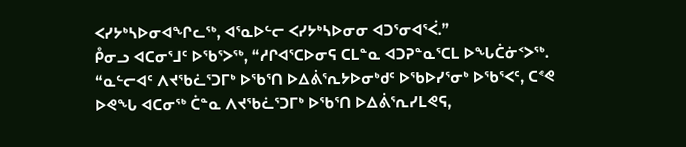ᐸᓯᔭᒃᓴᐅᓂᐊᖏᓚᖅ, ᐊᕐᓇᐅᓪᓕ ᐸᓯᔭᒃᓴᐅᓂᓂ ᐊᑐᕐᓂᐊᕐᐹ.”
ᑬᓂᓗ ᐊᑕᓂᕐᒧᑦ ᐅᖃᕐᐳᖅ, “ᓱᒋᐊᕐᑕᐅᓂᕋ ᑕᒪᓐᓇ ᐊᑐᕈᓐᓇᕐᑕᒪ ᐅᖓᑖᓃᑉᐳᖅ.
“ᓇᓪᓕᐊᑦ ᐱᔪᖃᓛᕐᑐᒥᒃ ᐅᖃᕐᑎ ᐅᐃᕖᕐᕆᔭᐅᓂᒃᑯᑦ ᐅᖃᐅᓯᕐᓂᒃ ᐅᖃᕐᐸᑦ, ᑕᕝᕙ ᐅᕙᖓ ᐊᑕᓂᖅ ᑖᓐᓇ ᐱᔪᖃᓛᕐᑐᒥᒃ ᐅᖃᕐᑎ ᐅᐃᕖᕐᕆᓯᒪᕙᕋ,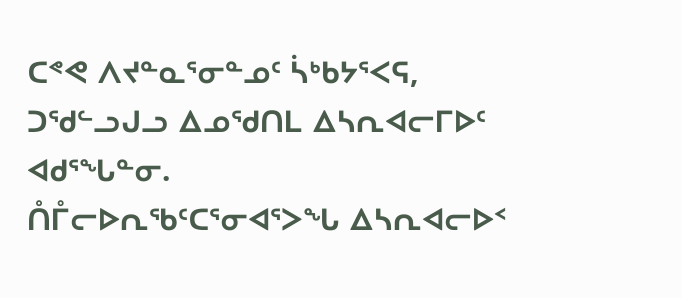ᑕᕝᕙ ᐱᔪᓐᓇᕐᓂᓐᓄᑦ ᓵᒃᑲᔭᕐᐸᕋ, ᑐᖁᓪᓗᒍᓗ ᐃᓄᖁᑎᒪ ᐃᓴᕆᐊᓕᒥᐅᑦ ᐊᑯᕐᖓᓐᓂ.
ᑍᒤᓕᐅᕆᖃᑦᑕᕐᓂᐊᕐᐳᖓ ᐃᓴᕆᐊᓕᐅᑉ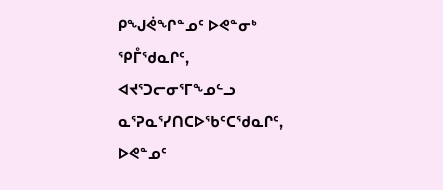ᑭᖑᕚᖏᓐᓄᑦ ᐅᕙᓐᓂᒃ ᕿᒤᖁᓇᒋᑦ, ᐊᔪᕐᑐᓕᓂᕐᒥᖕᓄᓪᓗ ᓇᕐᕈᓇᕐᓯᑎᑕᐅᖃᑦᑕᖁᓇᒋᑦ, ᐅᕙᓐᓄᑦ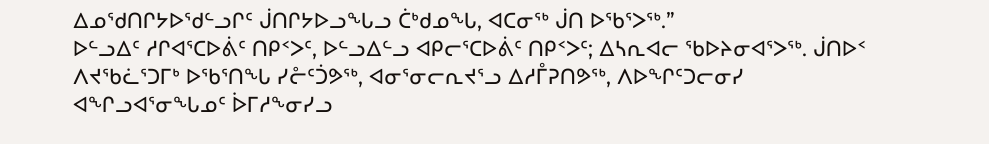ᐃᓄᖁᑎᒋᔭᐅᖁᓪᓗᒋᑦ ᒎᑎᒋᔭᐅᓗᖓᓗ ᑖᒃᑯᓄᖓ, ᐊᑕᓂᖅ ᒎᑎ ᐅᖃᕐᐳᖅ.”
ᐅᓪᓗᐃᑦ ᓱᒋᐊᕐᑕᐅᕖᑦ ᑎᑭᑉᐳᑦ, ᐅᓪᓗᐃᓪᓗ ᐊᑭᓕᕐᑕᐅᕖᑦ ᑎᑭᑉᐳᑦ; ᐃᓴᕆᐊᓕ ᖃᐅᔨᓂᐊᕐᐳᖅ. ᒎᑎᐅᑉ ᐱᔪᖃᓛᕐᑐᒥᒃ ᐅᖃᕐᑎᖓ ᓯᓔᑦᑑᕗᖅ, ᐊᓂᕐᓂᓕᕆᔪᕐᓗ ᐃᓱᒤᕈᑎᕗᖅ, ᐱᐅᖏᑦᑐᓕᓂᓯ ᐊᖏᓗᐊᕐᓂᖓᓄᑦ ᐆᒥᓱᖕᓂᓯᓗ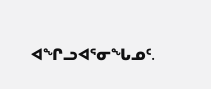ᐊᖏᓗᐊᕐᓂᖓᓄᑦ.